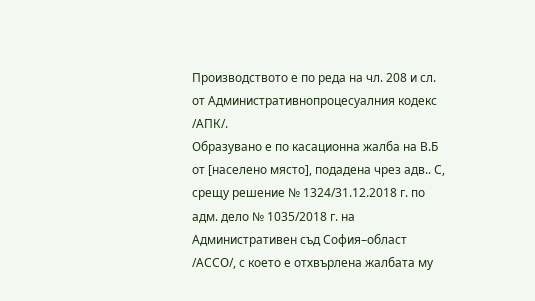Производството е по реда на чл. 208 и сл. от Административнопроцесуалния кодекс /АПК/.
Образувано е по касационна жалба на В.Б от [населено място], подадена чрез адв.. С, срещу решение № 1324/31.12.2018 г. по адм. дело № 1035/2018 г. на Административен съд София–област /АССО/, с което е отхвърлена жалбата му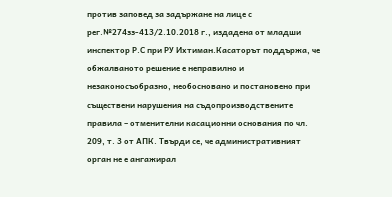против заповед за задържане на лице с рег.№274зз-413/2.10.2018 г., издадена от младши инспектор Р.С при РУ Ихтиман.Касаторът поддържа, че обжалваното решение е неправилно и незаконосъобразно, необосновано и постановено при съществени нарушения на съдопроизводствените правила – отменителни касационни основания по чл. 209, т. 3 от АПК. Твърди се, че административният орган не е ангажирал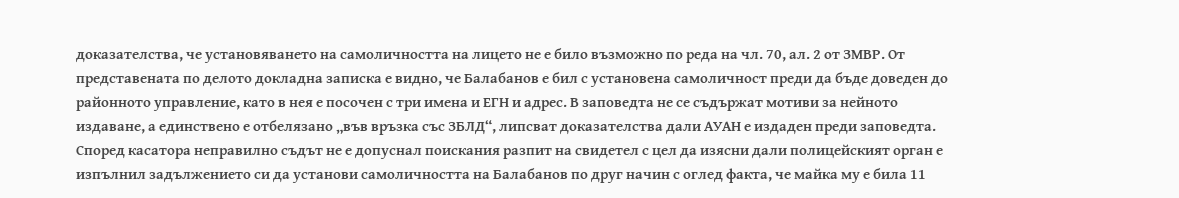доказателства, че установяването на самоличността на лицето не е било възможно по реда на чл. 70, ал. 2 от ЗМВР. От представената по делото докладна записка е видно, че Балабанов е бил с установена самоличност преди да бъде доведен до районното управление, като в нея е посочен с три имена и ЕГН и адрес. В заповедта не се съдържат мотиви за нейното издаване, а единствено е отбелязано „във връзка със ЗБЛД“, липсват доказателства дали АУАН е издаден преди заповедта. Според касатора неправилно съдът не е допуснал поискания разпит на свидетел с цел да изясни дали полицейският орган е изпълнил задължението си да установи самоличността на Балабанов по друг начин с оглед факта, че майка му е била 11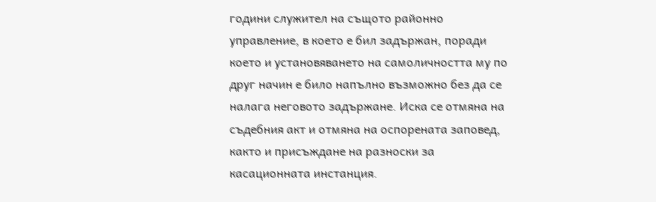години служител на същото районно управление, в което е бил задържан, поради което и установяването на самоличността му по друг начин е било напълно възможно без да се налага неговото задържане. Иска се отмяна на съдебния акт и отмяна на оспорената заповед, както и присъждане на разноски за касационната инстанция.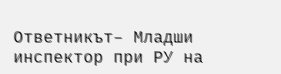Ответникът– Младши инспектор при РУ на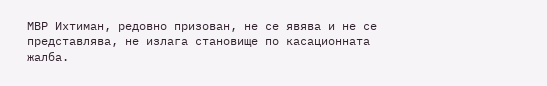МВР Ихтиман, редовно призован, не се явява и не се представлява, не излага становище по касационната жалба.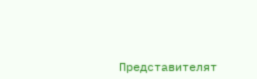Представителят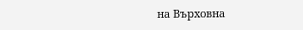на Върховна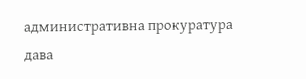административна прокуратура дава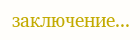заключение...